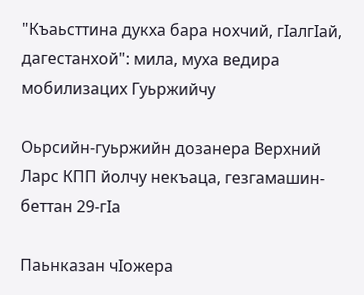"Къаьсттина дукха бара нохчий, гIалгIай, дагестанхой": мила, муха ведира мобилизацих Гуьржийчу

Оьрсийн-гуьржийн дозанера Верхний Ларс КПП йолчу некъаца, гезгамашин-беттан 29-гIа

Паьнказан чIожера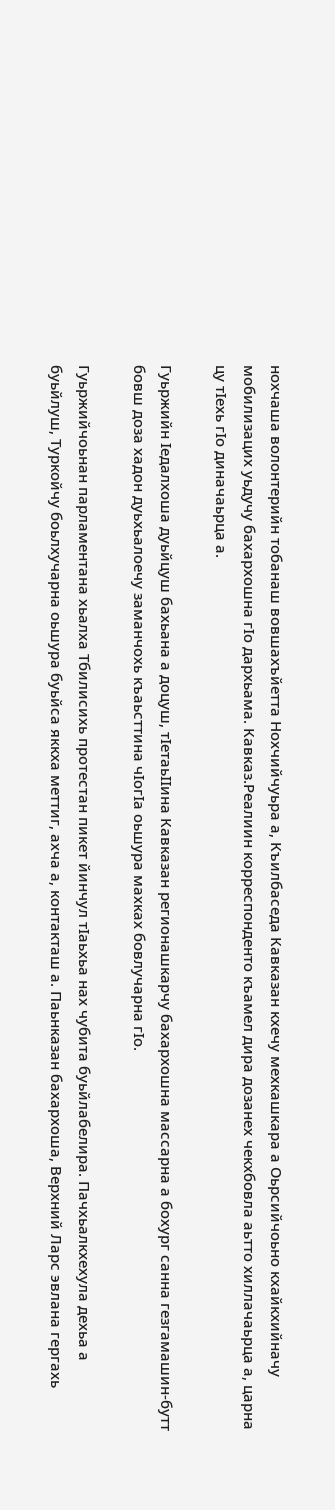нохчаша волонтерийн тобанаш вовшахъйетта Нохчийчуьра а, Къилбаседа Кавказан кхечу мехкашкара а Оьрсийчоьно кхайкхийначу мобилизацих уьдучу бахархошна гIо дархьама. Кавказ.Реалиин корреспонденто къамел дира дозанех чекхбовла аьтто хиллачаьрца а, царна цу тIехь гIо диначаьрца а.

Гуьржийн Iедалхоша дуьйцуш бахьана а доцуш, тIетаьIIина Кавказан регионашкарчу бахархошна массарна а бохург санна гезгамашин-бутт бовш доза хадон дуьхьалоечу заманчохь къаьсттина чIогIа оьшура махках бовлучарна гIо.

Гуьржийчоьнан парламентана хьалха Тбилисихь протестан пикет йинчул тIаьхьа нах чубита буьйлабелира. Пачхьалкхехула дехьа а буьйлуш, Туркойчу боьлхучарна оьшура буьйса яккха меттиг, ахча а, контакташ а. Паьнказан бахархоша, Верхний Ларс эвлана гергахь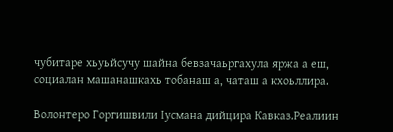чубитаре хьуьйсучу шайна бевзачаьргахула яржа а еш, социалан машанашкахь тобанаш а, чаташ а кхоьллира.

Волонтеро Горгишвили Iусмана дийцира Кавказ.Реалиин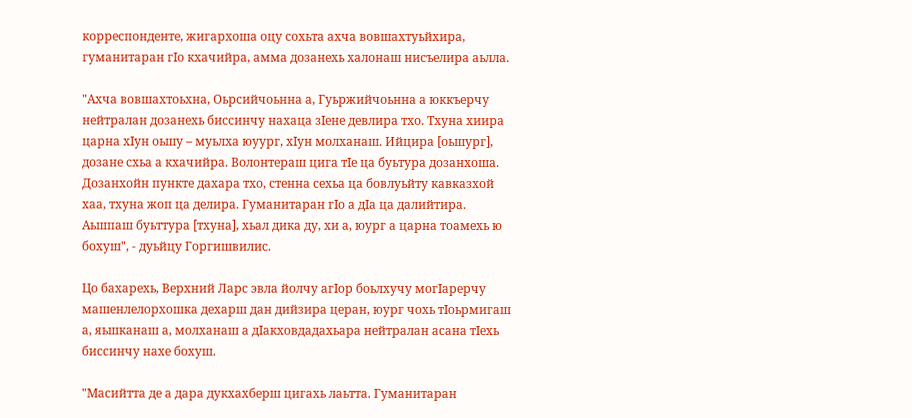корреспонденте, жигархоша оцу сохьта ахча вовшахтуьйхира, гуманитаран гIо кхачийра, амма дозанехь халонаш нисъелира аьлла.

"Ахча вовшахтоьхна, Оьрсийчоьнна а, Гуьржийчоьнна а юккъерчу нейтралан дозанехь биссинчу нахаца зIене девлира тхо. Тхуна хиира царна хIун оьшу – муьлха юуург, хIун молханаш. Ийцира [оьшург], дозане схьа а кхачийра. Волонтераш цига тIе ца буьтура дозанхоша. Дозанхойн пункте дахара тхо, стенна сехьа ца бовлуьйту кавказхой хаа, тхуна жоп ца делира. Гуманитаран гIо а дIа ца далийтира. Аьшпаш буьттура [тхуна], хьал дика ду, хи а, юург а царна тоамехь ю бохуш", - дуьйцу Горгишвилис.

Цо бахарехь, Верхний Ларс эвла йолчу агIор боьлхучу могIарерчу машенлелорхошка дехарш дан дийзира церан, юург чохь тIоьрмигаш а, яьшканаш а, молханаш а дIакховдадахьара нейтралан асана тIехь биссинчу нахе бохуш.

"Масийтта де а дара дукхахберш цигахь лаьтта. Гуманитаран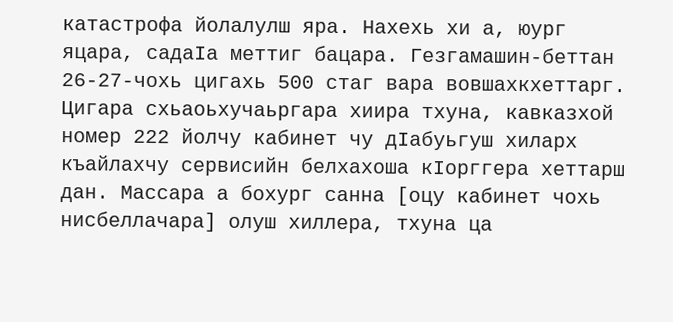катастрофа йолалулш яра. Нахехь хи а, юург яцара, садаIа меттиг бацара. Гезгамашин-беттан 26-27-чохь цигахь 500 стаг вара вовшахкхеттарг. Цигара схьаоьхучаьргара хиира тхуна, кавказхой номер 222 йолчу кабинет чу дIабуьгуш хиларх къайлахчу сервисийн белхахоша кIорггера хеттарш дан. Массара а бохург санна [оцу кабинет чохь нисбеллачара] олуш хиллера, тхуна ца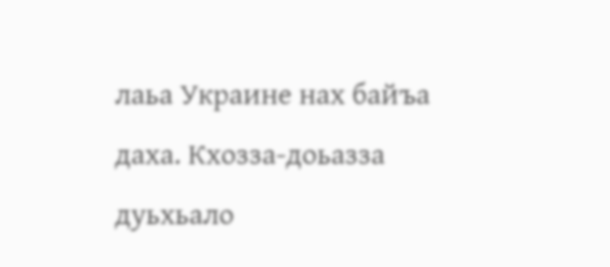лаьа Украине нах байъа даха. Кхозза-доьазза дуьхьало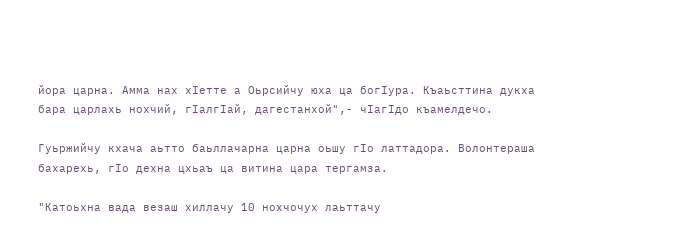йора царна. Амма нах хIетте а Оьрсийчу юха ца богIура. Къаьсттина дукха бара царлахь нохчий, гIалгIай, дагестанхой",- чIагIдо къамелдечо.

Гуьржийчу кхача аьтто баьллачарна царна оьшу гIо латтадора. Волонтераша бахарехь, гIо дехна цхьаъ ца витина цара тергамза.

"Катоьхна вада везаш хиллачу 10 нохчочух лаьттачу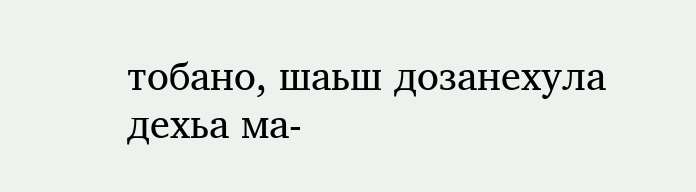тобано, шаьш дозанехула дехьа ма-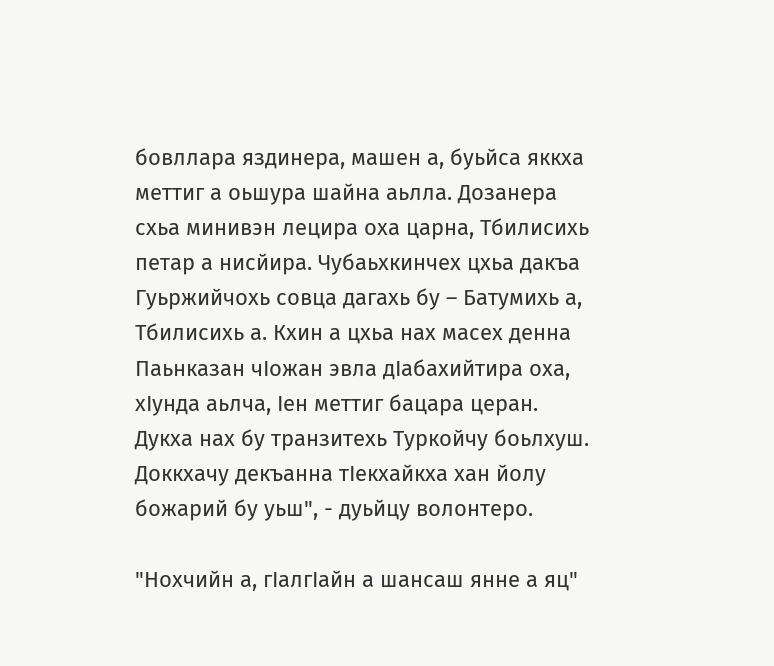бовллара яздинера, машен а, буьйса яккха меттиг а оьшура шайна аьлла. Дозанера схьа минивэн лецира оха царна, Тбилисихь петар а нисйира. Чубаьхкинчех цхьа дакъа Гуьржийчохь совца дагахь бу – Батумихь а, Тбилисихь а. Кхин а цхьа нах масех денна Паьнказан чIожан эвла дIабахийтира оха, хIунда аьлча, Iен меттиг бацара церан. Дукха нах бу транзитехь Туркойчу боьлхуш. Доккхачу декъанна тIекхайкха хан йолу божарий бу уьш", - дуьйцу волонтеро.

"Нохчийн а, гIалгIайн а шансаш янне а яц"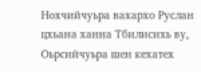Нохчийчуьра вахархо Руслан цхьана ханна Тбилисихь ву, Оьрсийчуьра шен кехатех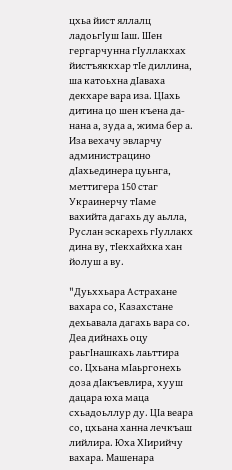цхьа йист яллалц ладоьгIуш Iаш. Шен гергарчунна гIуллакхах йистъяккхар тIе диллина, ша катоьхна дIаваха декхаре вара иза. ЦIахь дитина цо шен къена да-нана а, зуда а, жима бер а. Иза вехачу эвларчу администрацино дIахьединера цуьнга, меттигера 150 стаг Украинерчу тIаме вахийта дагахь ду аьлла, Руслан эскарехь гIуллакх дина ву, тIекхайхка хан йолуш а ву.

"Дуьххьара Астрахане вахара со, Казахстане дехьавала дагахь вара со. Деа дийнахь оцу раьгIнашкахь лаьттира со. Цхьана мIаьргонехь доза дIакъевлира, хууш дацара юха маца схьадоьллур ду. ЦIа веара со, цхьана ханна лечкъаш лийлира. Юха ХIирийчу вахара. Машенара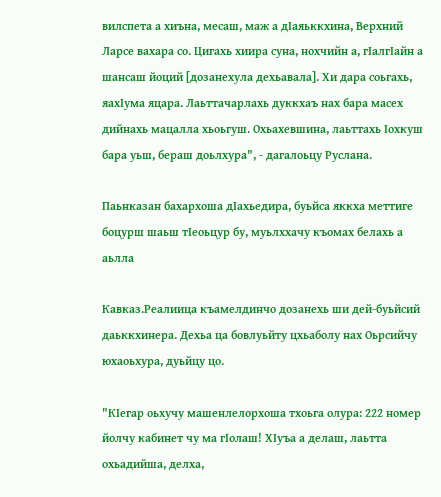вилспета а хиъна, месаш, маж а дIаяьккхина, Верхний Ларсе вахара со. Цигахь хиира суна, нохчийн а, гIалгIайн а шансаш йоций [дозанехула дехьавала]. Хи дара соьгахь, яахIума яцара. Лаьттачарлахь дуккхаъ нах бара масех дийнахь мацалла хьоьгуш. Охьахевшина, лаьттахь Iохкуш бара уьш, бераш доьлхура", - дагалоьцу Руслана.

Паьнказан бахархоша дIахьедира, буьйса яккха меттиге боцурш шаьш тIеоьцур бу, муьлххачу къомах белахь а аьлла

Кавказ.Реалиица къамелдинчо дозанехь ши дей-буьйсий даьккхинера. Дехьа ца бовлуьйту цхьаболу нах Оьрсийчу юхаоьхура, дуьйцу цо.

"КIегар оьхучу машенлелорхоша тхоьга олура: 222 номер йолчу кабинет чу ма гIолаш! ХIуъа а делаш, лаьтта охьадийша, делха,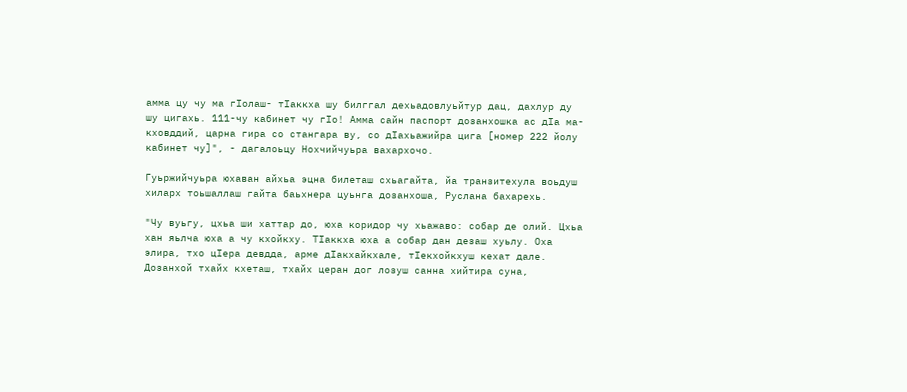амма цу чу ма гIолаш- тIаккха шу билггал дехьадовлуьйтур дац, дахлур ду шу цигахь. 111-чу кабинет чу гIо! Амма сайн паспорт дозанхошка ас дIа ма-кховддий, царна гира со стангара ву, со дIахьажийра цига [номер 222 йолу кабинет чу]", - дагалоьцу Нохчийчуьра вахархочо.

Гуьржийчуьра юхаван айхьа эцна билеташ схьагайта, йа транзитехула воьдуш хиларх тоьшаллаш гайта баьхнера цуьнга дозанхоша, Руслана бахарехь.

"Чу вуьгу, цхьа ши хаттар до, юха коридор чу хьажаво: собар де олий. Цхьа хан яьлча юха а чу кхойкху. ТIаккха юха а собар дан дезаш хуьлу. Оха элира, тхо цIера девдда, арме дIакхайкхале, тIекхойкхуш кехат дале. Дозанхой тхайх кхеташ, тхайх церан дог лозуш санна хийтира суна,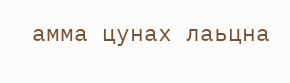амма цунах лаьцна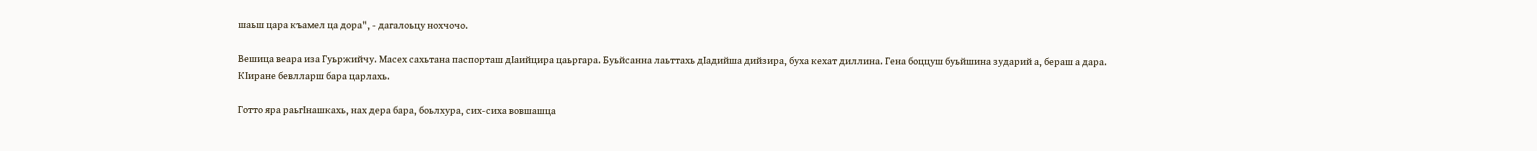шаьш цара къамел ца дора", - дагалоьцу нохчочо.

Вешица веара иза Гуьржийчу. Масех сахьтана паспорташ дIаийцира цаьргара. Буьйсанна лаьттахь дIадийша дийзира, буха кехат диллина. Гена боццуш буьйшина зударий а, бераш а дара. КIиране бевлларш бара царлахь.

Готто яра раьгIнашкахь, нах дера бара, боьлхура, сих-сиха вовшашца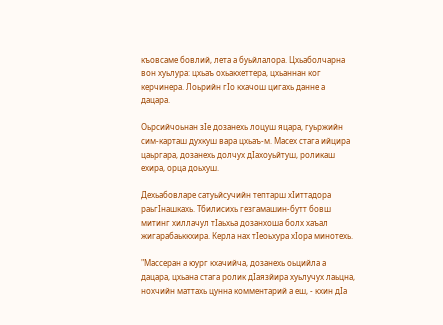къовсаме бовлий, лета а буьйлалора. Цхьаболчарна вон хуьлура: цхьаъ охьакхеттера, цхьаннан ког керчинера. Лоьрийн гIо кхачош цигахь данне а дацара.

Оьрсийчоьнан зIе дозанехь лоцуш яцара, гуьржийн сим-карташ духкуш вара цхьаъ-м. Масех стага ийцира цаьргара, дозанехь долчух дIахоуьйтуш, роликаш ехира, орца доьхуш.

Дехьабовларе сатуьйсучийн тептарш хIиттадора раьгIнашкахь. Тбилисихь гезгамашин-бутт бовш митинг хиллачул тIаьхьа дозанхоша болх хаъал жигарабаьккхира. Керла нах тIеоьхура хIора минотехь.

"Массеран а юург кхачийча, дозанехь оьцийла а дацара, цхьана стага ролик дIаязйира хуьлучух лаьцна, нохчийн маттахь цунна комментарий а еш, - кхин дIа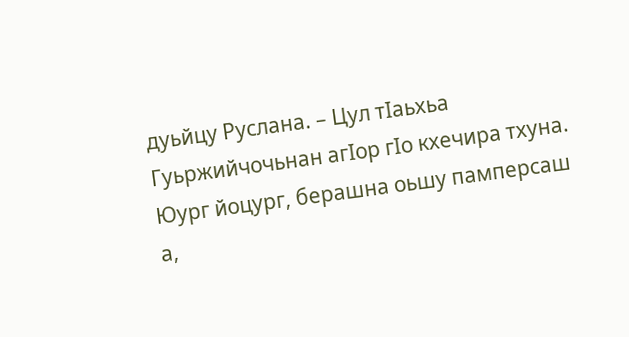дуьйцу Руслана. – Цул тIаьхьа Гуьржийчочьнан агIор гIо кхечира тхуна. Юург йоцург, берашна оьшу памперсаш а,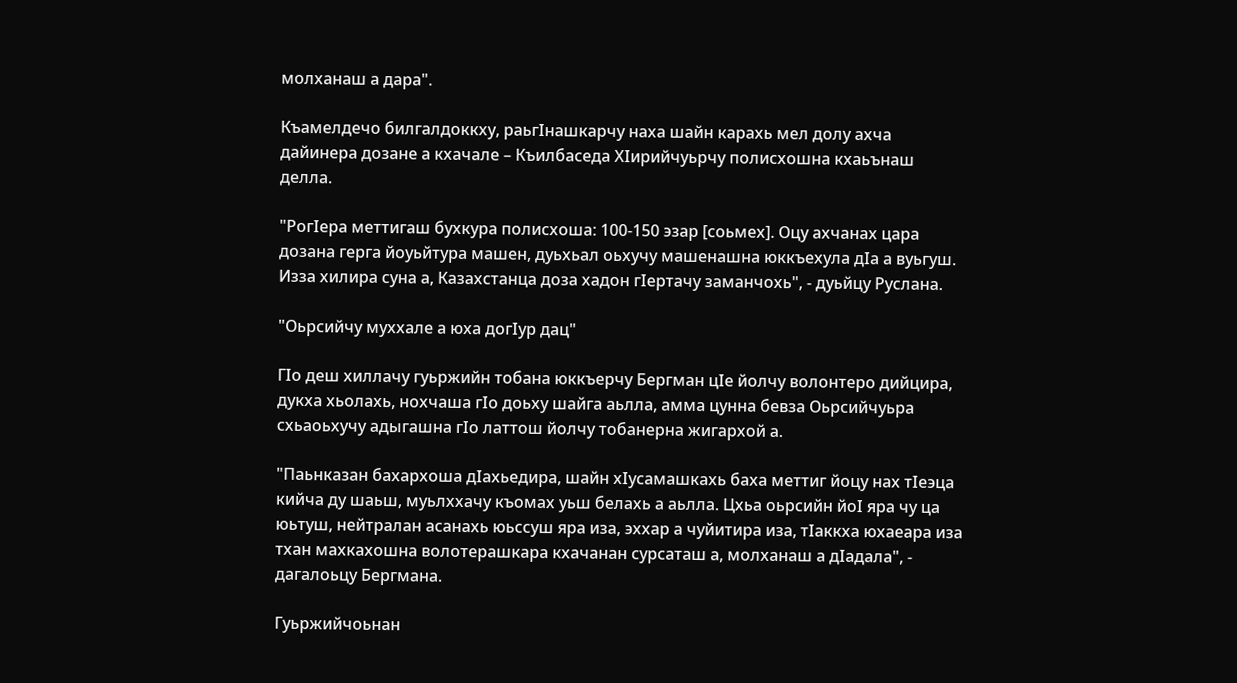молханаш а дара".

Къамелдечо билгалдоккху, раьгIнашкарчу наха шайн карахь мел долу ахча дайинера дозане а кхачале – Къилбаседа ХIирийчуьрчу полисхошна кхаьънаш делла.

"РогIера меттигаш бухкура полисхоша: 100-150 эзар [соьмех]. Оцу ахчанах цара дозана герга йоуьйтура машен, дуьхьал оьхучу машенашна юккъехула дIа а вуьгуш. Изза хилира суна а, Казахстанца доза хадон гIертачу заманчохь", - дуьйцу Руслана.

"Оьрсийчу муххале а юха догIур дац"

ГIо деш хиллачу гуьржийн тобана юккъерчу Бергман цIе йолчу волонтеро дийцира, дукха хьолахь, нохчаша гIо доьху шайга аьлла, амма цунна бевза Оьрсийчуьра схьаоьхучу адыгашна гIо латтош йолчу тобанерна жигархой а.

"Паьнказан бахархоша дIахьедира, шайн хIусамашкахь баха меттиг йоцу нах тIеэца кийча ду шаьш, муьлххачу къомах уьш белахь а аьлла. Цхьа оьрсийн йоI яра чу ца юьтуш, нейтралан асанахь юьссуш яра иза, эххар а чуйитира иза, тIаккха юхаеара иза тхан махкахошна волотерашкара кхачанан сурсаташ а, молханаш а дIадала", - дагалоьцу Бергмана.

Гуьржийчоьнан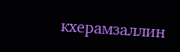кхерамзаллин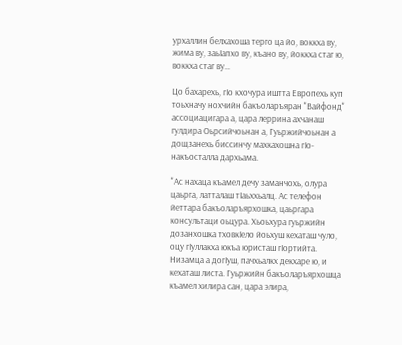урхаллин белхахоша терго ца йо, воккха ву, жима ву, заьIапхо ву, къано ву, йоккха стаг ю, воккха стаг ву…

Цо бахарехь, гIо кхочура иштта Европехь куп тоьхначу нохчийн бакъоларъяран "Вайфонд" ассоциацигара а, цара леррина ахчанаш гулдира Оьрсийчоьнан а, Гуьржийчоьнан а дощзанехь биссинчу махкахошна гIо-накъосталла дархьама.

"Ас нахаца къамел дечу заманчохь, олура цаьрга, латталаш тIаьххьалц. Ас телефон йеттара бакъоларъярхошка, цаьргара консультаци оьцура. Хьоьхура гуьржийн дозанхошка тховкIело йоьхуш кехаташ чуло, оцу гIуллакха юкъа юристаш гIортийта. Низамца а догIуш, пачхьалкх декхаре ю, и кехаташ листа. Гуьржийн бакъоларъярхошца къамел хилира сан, цара элира,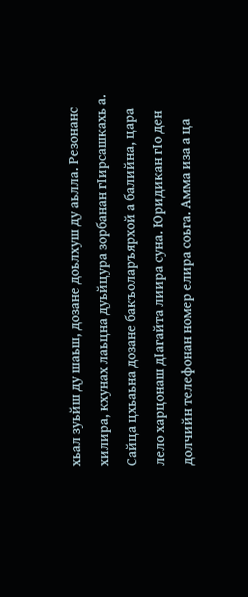хьал зуьйш ду шаьш, дозане доьлхуш ду аьлла. Резонанс хилира, кхунах лаьцна дуьйцура зорбанан гIирсашкахь а. Сайца цхьаьна дозане бакъоларъярхой а балийна, цара лело харцонаш дIагайта лиира суна. Юридикан гIо ден долчийн телефонан номер елира соьга. Амма иза а ца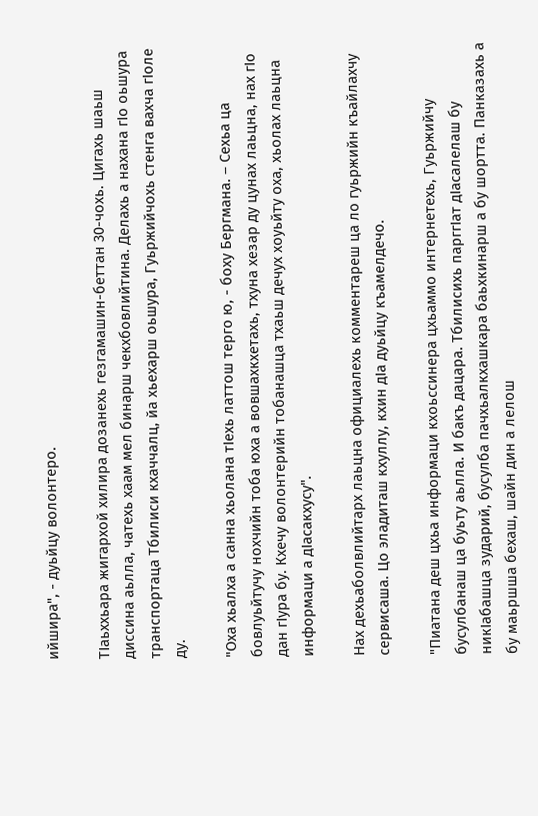ийшира", - дуьйцу волонтеро.

ТIаьххьара жигархой хилира дозанехь гезгамашин-беттан 30-чохь. Цигахь шаьш диссина аьлла, чатехь хаам мел бинарш чекхбовлийтина. Делахь а нахана гIо оьшура транспортаца Тбилиси кхаччалц, йа хьехарш оьшура, Гуьржийчохь стенга вахча гIоле ду.

"Оха хьалха а санна хьолана тIехь латтош терго ю, - боху Бергмана. – Сехьа ца бовлуьйтучу нохчийн тоба юха а вовшахкхетахь, тхуна хезар ду цунах лаьцна, нах гIо дан гIура бу. Кхечу волонтерийн тобанашца тхаьш дечух хоуьйту оха, хьолах лаьцна информаци а дIасакхусу".

Нах дехьаболвлийтарх лаьцна официалехь комментареш ца ло гуьржийн къайлахчу сервисаша. Цо эладиташ кхуллу, кхин дIа дуьйцу къамелдечо.

"Пиатана деш цхьа информаци кхоьссинера цхьаммо интернетехь, Гуьржийчу бусулбанаш ца буьту аьлла. И бакъ дацара. Тбилисихь парггIат дIасалелаш бу никIабашца зударий, бусулба пачхьалкхашкара баьхкинарш а бу шортта. Панказахь а бу маьршша бехаш, шайн дин а лелош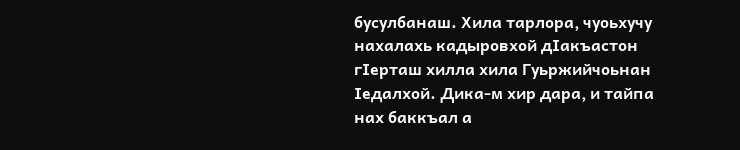бусулбанаш. Хила тарлора, чуоьхучу нахалахь кадыровхой дIакъастон гIерташ хилла хила Гуьржийчоьнан Iедалхой. Дика-м хир дара, и тайпа нах баккъал а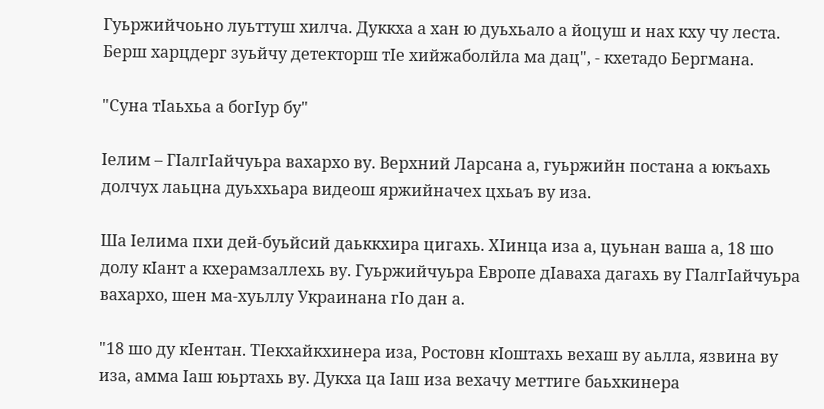Гуьржийчоьно луьттуш хилча. Дуккха а хан ю дуьхьало а йоцуш и нах кху чу леста. Берш харцдерг зуьйчу детекторш тIе хийжаболйла ма дац", - кхетадо Бергмана.

"Суна тIаьхьа а богIур бу"

Iелим – ГIалгIайчуьра вахархо ву. Верхний Ларсана а, гуьржийн постана а юкъахь долчух лаьцна дуьххьара видеош яржийначех цхьаъ ву иза.

Ша Iелима пхи дей-буьйсий даьккхира цигахь. ХIинца иза а, цуьнан ваша а, 18 шо долу кIант а кхерамзаллехь ву. Гуьржийчуьра Европе дIаваха дагахь ву ГIалгIайчуьра вахархо, шен ма-хуьллу Украинана гIо дан а.

"18 шо ду кIентан. ТIекхайкхинера иза, Ростовн кIоштахь вехаш ву аьлла, язвина ву иза, амма Iаш юьртахь ву. Дукха ца Iаш иза вехачу меттиге баьхкинера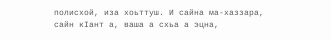полисхой, иза хоьттуш. И сайна ма-хаззара, сайн кIант а, ваша а схьа а эцна,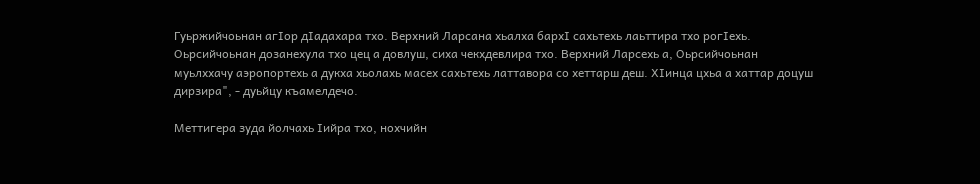Гуьржийчоьнан агIор дIадахара тхо. Верхний Ларсана хьалха бархI сахьтехь лаьттира тхо рогIехь. Оьрсийчоьнан дозанехула тхо цец а довлуш, сиха чекхдевлира тхо. Верхний Ларсехь а, Оьрсийчоьнан муьлххачу аэропортехь а дукха хьолахь масех сахьтехь латтавора со хеттарш деш. ХIинца цхьа а хаттар доцуш дирзира", - дуьйцу къамелдечо.

Меттигера зуда йолчахь Iийра тхо, нохчийн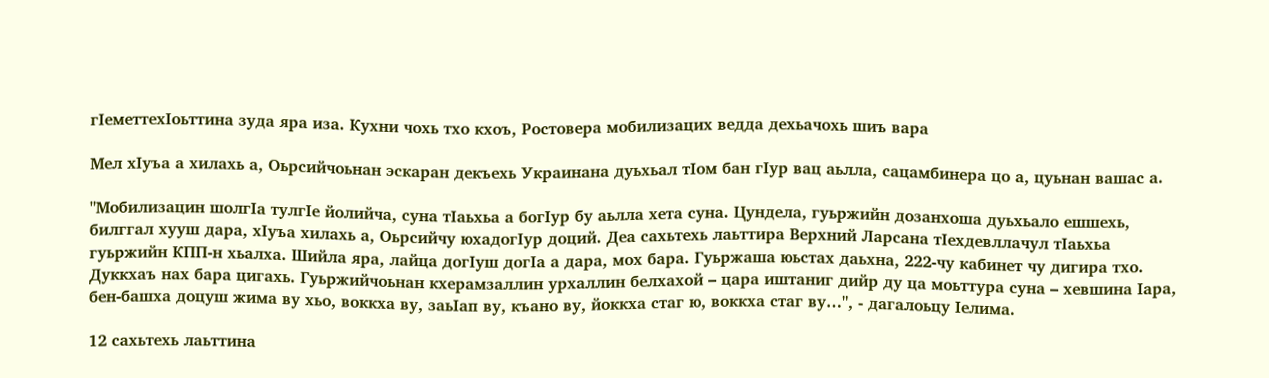гIеметтехIоьттина зуда яра иза. Кухни чохь тхо кхоъ, Ростовера мобилизацих ведда дехьачохь шиъ вара

Мел хIуъа а хилахь а, Оьрсийчоьнан эскаран декъехь Украинана дуьхьал тIом бан гIур вац аьлла, сацамбинера цо а, цуьнан вашас а.

"Мобилизацин шолгIа тулгIе йолийча, суна тIаьхьа а богIур бу аьлла хета суна. Цундела, гуьржийн дозанхоша дуьхьало ешшехь, билггал хууш дара, хIуъа хилахь а, Оьрсийчу юхадогIур доций. Деа сахьтехь лаьттира Верхний Ларсана тIехдевллачул тIаьхьа гуьржийн КПП-н хьалха. Шийла яра, лайца догIуш догIа а дара, мох бара. Гуьржаша юьстах даьхна, 222-чу кабинет чу дигира тхо. Дуккхаъ нах бара цигахь. Гуьржийчоьнан кхерамзаллин урхаллин белхахой – цара иштаниг дийр ду ца моьттура суна – хевшина Iара, бен-башха доцуш жима ву хьо, воккха ву, заьIап ву, къано ву, йоккха стаг ю, воккха стаг ву…", - дагалоьцу Iелима.

12 сахьтехь лаьттина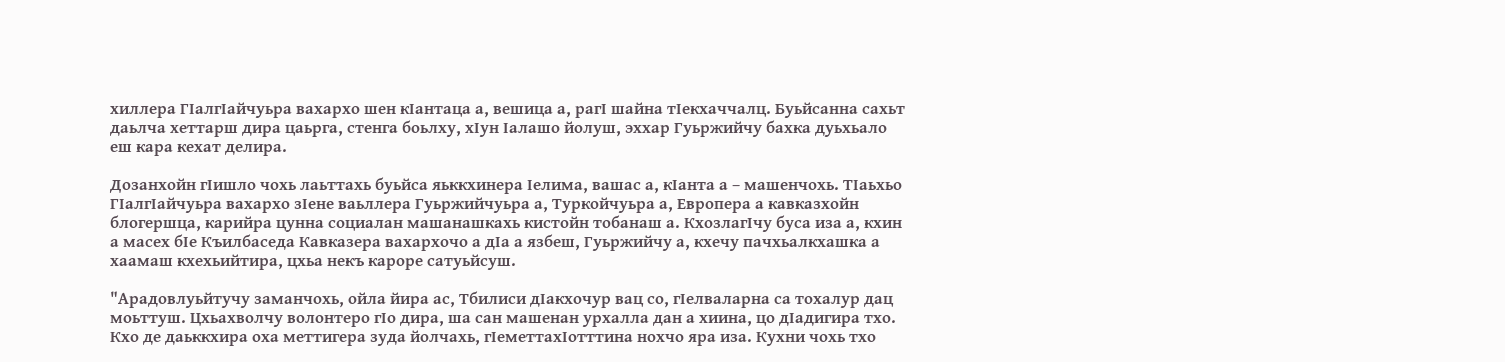хиллера ГIалгIайчуьра вахархо шен кIантаца а, вешица а, рагI шайна тIекхаччалц. Буьйсанна сахьт даьлча хеттарш дира цаьрга, стенга боьлху, хIун Iалашо йолуш, эххар Гуьржийчу бахка дуьхьало еш кара кехат делира.

Дозанхойн гIишло чохь лаьттахь буьйса яьккхинера Iелима, вашас а, кIанта а – машенчохь. ТIаьхьо ГIалгIайчуьра вахархо зIене ваьллера Гуьржийчуьра а, Туркойчуьра а, Европера а кавказхойн блогершца, карийра цунна социалан машанашкахь кистойн тобанаш а. КхозлагIчу буса иза а, кхин а масех бIе Къилбаседа Кавказера вахархочо а дIа а язбеш, Гуьржийчу а, кхечу пачхьалкхашка а хаамаш кхехьийтира, цхьа некъ кароре сатуьйсуш.

"Арадовлуьйтучу заманчохь, ойла йира ас, Тбилиси дIакхочур вац со, гIелваларна са тохалур дац моьттуш. Цхьахволчу волонтеро гIо дира, ша сан машенан урхалла дан а хиина, цо дIадигира тхо. Кхо де даьккхира оха меттигера зуда йолчахь, гIеметтахIотттина нохчо яра иза. Кухни чохь тхо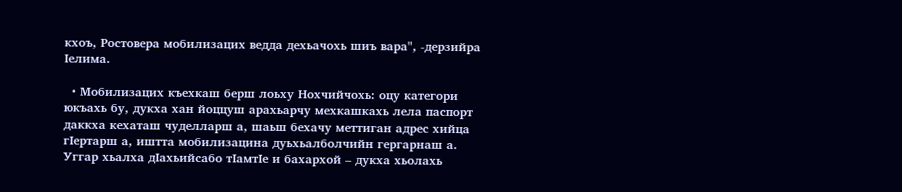кхоъ, Ростовера мобилизацих ведда дехьачохь шиъ вара", -дерзийра Iелима.

  • Мобилизацих къехкаш берш лоьху Нохчийчохь: оцу категори юкъахь бу, дукха хан йоццуш арахьарчу мехкашкахь лела паспорт даккха кехаташ чуделларш а, шаьш бехачу меттиган адрес хийца гIертарш а, иштта мобилизацина дуьхьалболчийн гергарнаш а. Уггар хьалха дIахьийсабо тIамтIе и бахархой – дукха хьолахь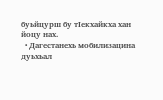буьйцурш бу тIекхайкха хан йоцу нах.
  • Дагестанехь мобилизацина дуьхьал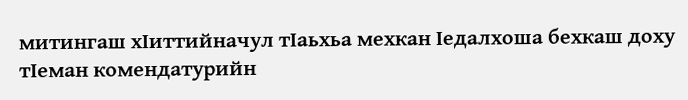митингаш хIиттийначул тIаьхьа мехкан Iедалхоша бехкаш доху тIеман комендатурийн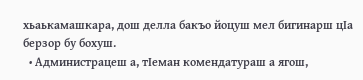хьаькамашкара, дош делла бакъо йоцуш мел бигинарш цIа берзор бу бохуш.
  • Администрацеш а, тIеман комендатураш а ягош,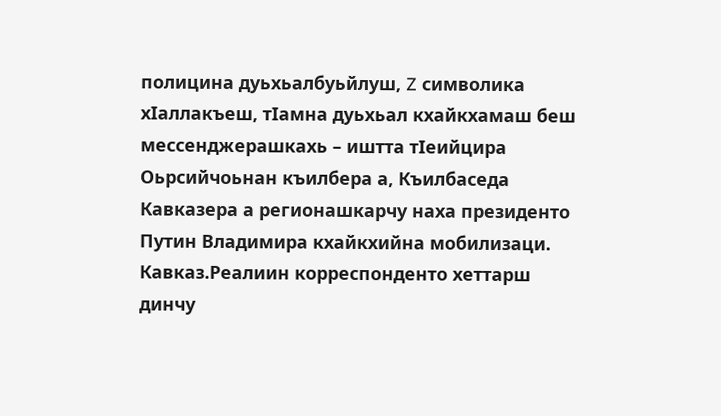полицина дуьхьалбуьйлуш, Z символика хIаллакъеш, тIамна дуьхьал кхайкхамаш беш мессенджерашкахь – иштта тIеийцира Оьрсийчоьнан къилбера а, Къилбаседа Кавказера а регионашкарчу наха президенто Путин Владимира кхайкхийна мобилизаци. Кавказ.Реалиин корреспонденто хеттарш динчу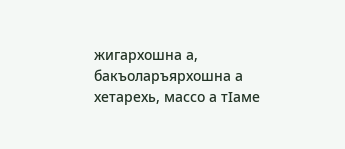жигархошна а, бакъоларъярхошна а хетарехь, массо а тIаме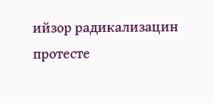ийзор радикализацин протесте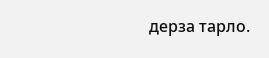дерза тарло.